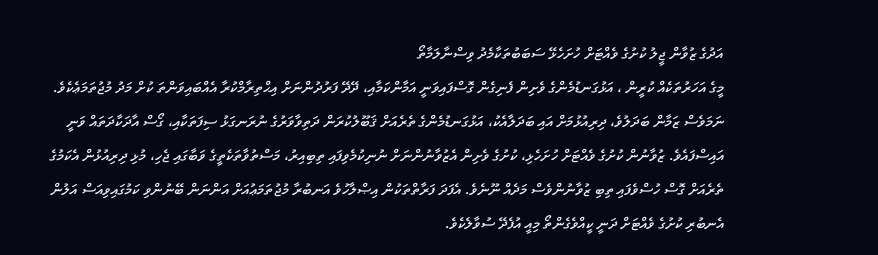އަދުގެ ޒުވާން ޖީލު ކުށުގެ ވެއްޓަށް ހުށަހެޅޭ ސަބަބުތަކާމެދު ވިސްނާލަމާތޯ
މީގެ އަހަރުތަކެއް ކުރީން ، އަޅުގަނޑުމެންގެ ވެށިން ފެނިގެން ގޮސްފައިވަނީ އަމާންކަމާއި، ދޭދޭ ފަރުދުންނަށް އިޙްތިރާމްކުރާ އެއްބައިވަންތަ ކުށް މަދު މުޖުތަމަޢެކެވެ. ނަމަވެސް ޒަމާން ބަދަލުވެ، ދިރިއުޅުމަށް އައި ބަދަލާއެކު، އަޅުގަނޑުމެންގެ ތެރެއަށް ޤަބޫލުކުރަން ދަތިވާވަރުގެ ނުރަނގަޅު ސިފަތަކާއި، ގޯސް އާދަކާދަތައް ވަނީ އައިސްފައެވެ. ޒުވާނުން ކުށުގެ ވެއްޓަށް ހުށަހެޅި، ކުށުގެ ވެށިން އެޒުވާނުންނަށް ނުނިކުމެވިފައި ތިބިއިރު، މަސްތުވާތަކެތީގެ ވަބާގައި ޖެހި، މުޅި ދިރިއުޅުން އެކަމުގެ ތެރެއަށް ގޮސް ހުސްވެފައި ތިބި ޒުވާނުންވެސް މަދެއް ނޫނެވެ. އެފަދަ ފަރާތްތަކުން އިޞްލާހުވެ އަނބުރާ މުޖުތަމަޢުއަށް އަންނަން ބޭނުންވި ކަމުގައިވިއަސް އަލުން އެނބުރި ކުށުގެ ވެއްޓަށް ދަނީ ކީއްވެގެންތޯ މިއީ އުފެދޭ ސުވާލެކެވެ.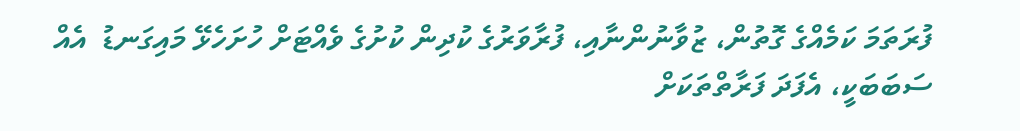ފުރަތަމަ ކަމެއްގެ ގޮތުން، ޒުވާނުންނާއި، ފުރާވަރުގެ ކުދިން ކުށުގެ ވެއްޓަށް ހުށަހެޅޭ މައިގަނޑު  އެއް ސަބަބަކީ، އެފަދަ ފަރާތްތަކަށް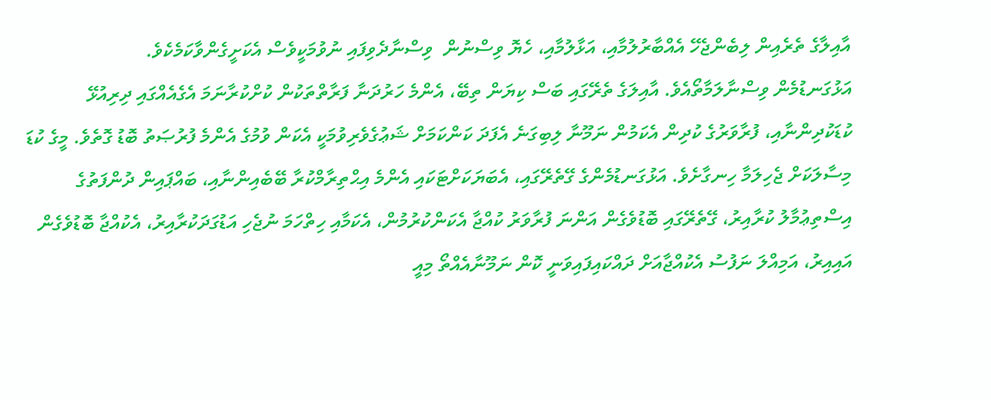އާއިލާގެ ތެރެއިން ލިބެންޖެހޭ އެއްބާރުލުމާއި، އަޅާލުމާއި، ހެޔޮ ވިސްނުން  ވިސްނާދެވިފައި ނުވުމަކީވެސް އެކަށީގެންވާކަމެކެވެ.
އަޅުގަނޑުމެން ވިސްނާލަމާތޯއެވެ. އާއިލަގެ ތެރޭގައި ބަސް ކިޔަން ތިބޭ، އެންމެ ހަރުދަނާ ފަރާތްތަކުން ކުށްކުރާނަމަ އެގެއެއްގައި ދިރިއުޅޭ ކުޑަކުދިންނާއި، ފުރާވަރުގެ ކުދިން އެކަމުން ނަމޫނާ ލިބިގަނެ އެފަދަ ކަންކަމަށް ޝަޢުގެވެރިވުމަކީ އެކަން ވުމުގެ އެންމެ ފުރުޞަތު ބޮޑު ގޮތެވެ. މީގެ ކުޑަ މިސާލަކަށް ޖެހިލަމާ ހިނގާށެވެ. އަޅުގަނޑުމެންގެ ގޭތެރޭގައި، އެބަޔަކަށްޓަކައި އެންމެ އިޙްތިރާމްކުރާ ބޭބެއިންނާއި، ބައްޕައިން ދުންފަތުގެ އިސްތިޢުމާލު ކުރާއިރު، ގޭތެރޭގައި ބޮޑުވެގެން އަންނަ ފުރާވަރު ކުއްޖާ އެކަންކުރުމުން، އެކަމާއި ހިތްހަމަ ނުޖެހި އަޑުގަދަކުރާއިރު، އެކުއްޖާ ބޮޑުވެގެން އައިއިރު، އަމިއްލަ ނަފުސު އެކުއްޖާއަށް ދައްކައިފައިވަނީ ކޮން ނަމޫނާއެއްތޯ މިއީ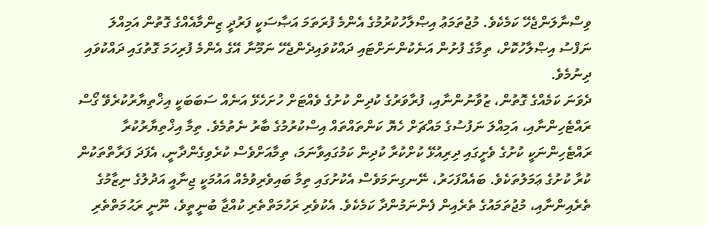ވިސްނާލަންޖެހޭ ކަމެކެވެ. މުޖުތަމަޢު އިޞްލާހުކުރުމުގެ އެންމެ ފުރަތަމަ އަޞާސަކީ ފަރުދީ ޒިންމާއެއްގެ ގޮތުން އަމިއްލަ ނަފްސު އިޞްލާހުކޮށް، ތިމާގެ ފުށުން އަނެކުންނަށްޓައި ދައްކުވައިދެންޖެހޭ ނަމޫނާ އޭގެ އެންމެ ފުރިހަމަ ގޮތުގައި ދައްކުވައި ދިނުމެވެ.
ދެވަނަ ކަމެއްގެ ގޮތުން، ޒުވާނުންނާއި، ފުރާވަރުގެ ކުދިން ކުށުގެ ވެއްޓަށް ހުށަހެޅޭ އަނެއް ސަބަބަކީ އިޚްތިޔާރުކުރެވޭ ގޯސް ރައްޓެހިންނާއި، އަމިއްލަ ނަފުސުގެ މައްޗަށް ހެޔޮ ކަންތައްތައް އިސްކުރުމުގެ ބާރު ނެތުމެވެ. ތިމާ އިޚްތިޔާރުކުރާ ރައްޓެހިންނަކީ ކުށުގެ ވެށީގައި ދިރިއުޅޭ ކުށްކުރާ ކުދިން ކަމުގައިވާނަމަ، ތިމާއަށްވެސް ކުރެވިގެންދާނީ، އެފަދަ ފަރާތްތަކުން ކުރާ ކުށުގެ ޢަމަލުތަކެވެ. ބައެއްފަހަރު، ނޭނގިނަމަވެސް އެކުށުގައި ތިމާ ބައިވެރިވުމެއް އައުމަކީ ޖިނާއީ އަދުލުގެ ނިޒާމުގެ ތެރެއިންނާއި، މުޖުތަމައުގެ ތެރެއިން ފެންނަމުންދާ ކަމެކެވެ. އެކުވެރި ރަހުމަތްތެރި ކުއްޖާ ބުނީތީވެ، ނޫނީ ރަޙުމަތްތެރި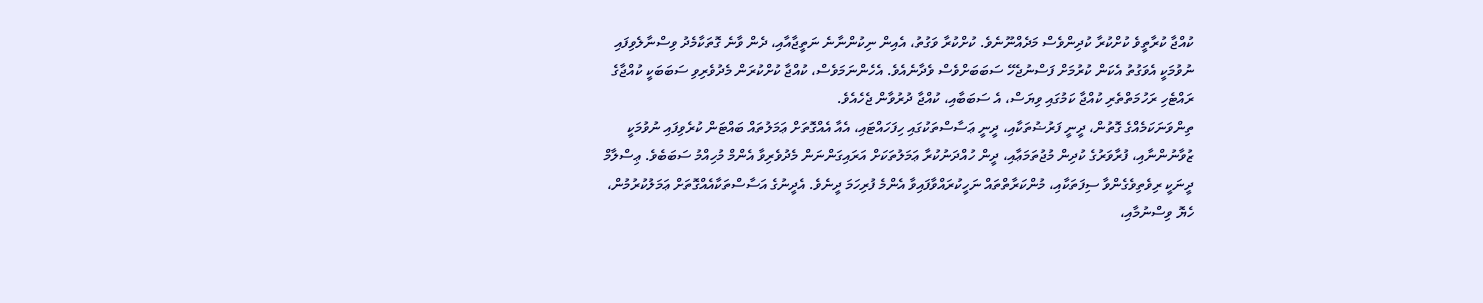ކުއްޖާ ކުރާތީވެ ކުށްކުރާ ކުދިންވެސް މަދެއްނޫނެވެ. ކުށްކުރާ ވަގުތު، އެއިން ނިކުންނާނެ ނަތީޖާއާއި، ދެން ވާނެ ގޮތަކާމެދު ވިސްނާލެވިފައި ނުވުމަކީ އެވަގުތު އެކަން ކުރުމަށް ފަސްނުޖެހޭ ސަބަބަށްވެސް ވެދާނެއެވެ. އެހެންނަމަވެސް، ކުއްޖާ ކުށްކުރަން މެދުވެރިވި ސަބަބަކީ ކުއްޖާގެ ރައްޓެހި ރަހުމަތްތެރި ކުއްޖާ ކަމުގައި ވިޔަސް، އެ ސަބަބާއި، ކުއްޖާ ދުރުވާން ޖެހެއެވެ.
ތިންވަނަކަމެއްގެ ގޮތުން، ދީނީ ފަރުޟުތަކާއި، ދީނީ ޢަސާސްތަކުގައި ހިފަހައްޓައި، އެއާ އެއްގޮތަށް ޢަމަލުތައް ބައްޓަން ކުރެވިފައި ނުވުމަކީ ޒުވާނުންނާއި، ފުރާވަރުގެ ކުދިން މުޖުތަމަޢާއި، ދީން ހުއްދަނުކުރާ ޢަމަލުތަކަށް އަރައިގަންނަން މެދުވެރިވާ އެންމް މުހިއްމު ސަބަބެވެ. ޢިސްލާމް ދީނަކީ ރިވެތިވެގެންވާ ސިފަތަކާއި، މުންކަރާތްތައް ނަހީކުރައްވާފައިވާ އެންމެ ފުރިހަމަ ދީނެވެ. އެދީނުގެ އަސާސްތަކާއެއްގޮތަށް ޢަމަލުކުރުމުން، ހެޔޮ ވިސްނުމާއި،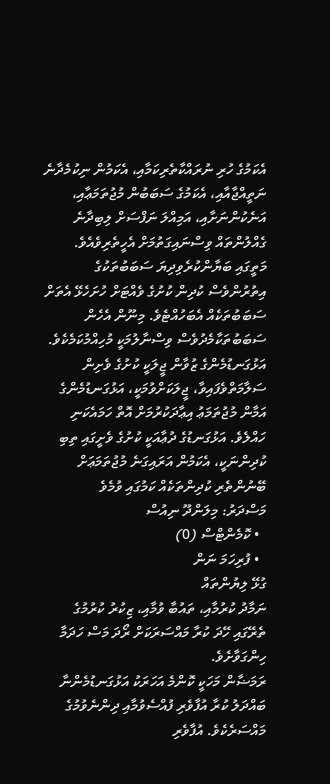އެކަމުގެ ހުރި ނުރައްކާތެރިކަމާއި، އެކަމުން ނިކުމެދާނެ ނަތީއްޖާއާއި، އެކަމުގެ ސަބަބުން މުޖުތަމަޢާއި، އަނެކުންނަށާއި، އަމިއްލަ ނަފްސަށް ލިބިދާނެ ގެއްލުންތައް ވިސްނައިގަތުމަށް އެހީތެރިވެއެވެ.
މަތީގައި ބަޔާންކުރެވިދިޔަ ސަބަބުތަކުގެ އިތުރުންވެސް ކުދިން ކުށުގެ ވެއްޓަށް ހުށަހެޅޭ އެތަށް ސަބަބުތަކެއް އެބަހުއްޓެވެ. މިނޫން އެހެން ސަބަބުތަކާމެދުވެސް ވިސްނާލުމަކީ މުހިއްމުކަމެކެވެ. އަޅުގަނޑުމެންގެ ޒުވާން ޖީލަކީ ކުށުގެ ވެށިން ސަލާމަތްވެފައިވާ، ޖީލަކަށްވުމަކީ، އަޅުގަނޑުމެންގެ އަމާން މުޖުތަމަޢު އިޢާދަކުރުމަށް އޮތް ހަމައެކަނި ހައްލެވެ. އަޅުގަނޑުގެ ދުޢާއަކީ ކުށުގެ ވެށީގައި ތިބި ކުދިންނަކީ، އެކަމުން އަރައިގަނެ މުޖުތަމަޢަށް ބޭނުންތެރި ކުދިންތަކެއް ކަމުގައި ވުމެވެ
މަސްދަރު: މިލަންދޫ ނިއުސް
  • ކޮމެންޓްސް (0)
  • ފުރިހަމަ ނަން
ގުޅޭ ލިޔުންތައް
ނަމާދު ކުރުމާއި، ތައުބާ ވުމާއި، ޒިކުރު ކުރުމުގެ ތެރޭގައި ހޭދަ ކުރާ މައްސަރަކަށް ރޯދަ މަސް ހަދަމާ ހިންގަވާށެވެ.
ރަމަޟާން މަހަކީ ކޮންމެ އަހަރަކު އަޅުގަނޑުމެންނާ ބައްދަލު ކުރާ އުފާވެރި ފުއްސެވުމާއި ދިންނެވުމުގެ މައްސަރެކެވެ. އުފާވެރި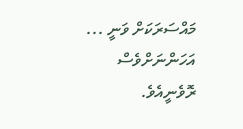މައްސަރަކަށް ވަނީ ...
އަހަންނަށްވެސް ރޮވެނީއެވެ.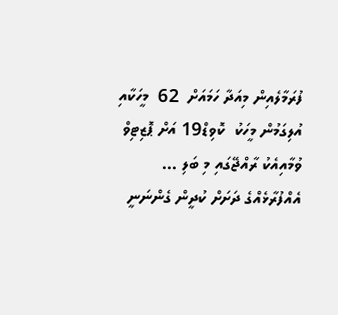ފުރަމާލެއިން މިއަދާ ހަމައަށް  62  މީހަކާއި އުލިގަމުން މީހަކު  ކޮވިޑް19 އަށް ޕޮޒިޓިވް ވުމާއިއެކު ރާއްޖޭގައި މި ބަލި ...
އެއްފުރާޅެއްގެ ދަށަށް ކުދީން ގެންނަނީ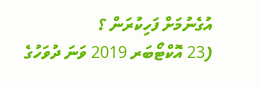އުގެނުމަށް ފަހިކުރަން ؟
(23 އޮކްޓޯބަރ 2019 ވަނަ ދުވަހުގެ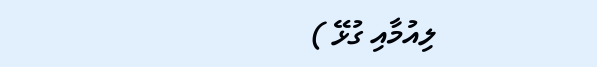ލިއުމާއި ގުޅޭ )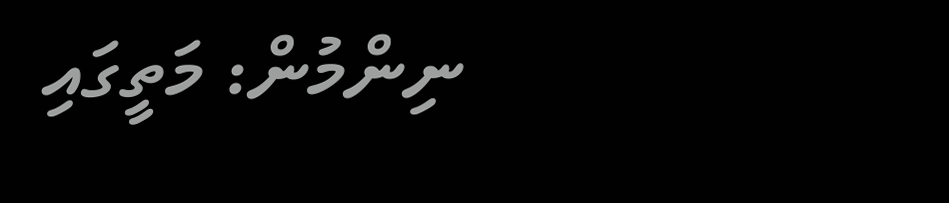ނިންމުން: މަތީގައި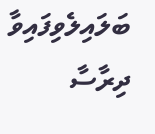ބަލައިލެވިފައިވާ ދިރާސާ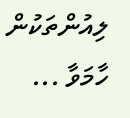ލިއުންތަކުން ހާމަވާ ...